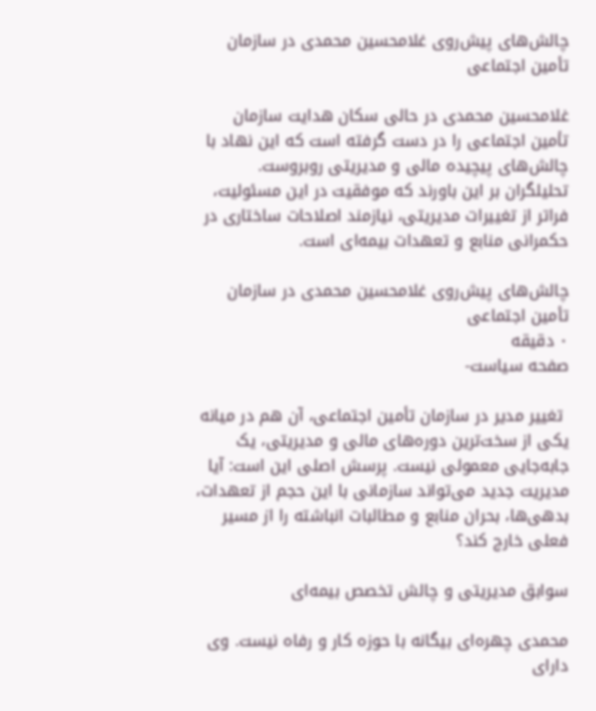چالش‌های پیش‌روی غلامحسین محمدی در سازمان تأمین اجتماعی

غلامحسین محمدی در حالی سکان هدایت سازمان تأمین اجتماعی را در دست گرفته است که این نهاد با چالش‌های پیچیده مالی و مدیریتی روبروست. تحلیلگران بر این باورند که موفقیت در این مسئولیت، فراتر از تغییرات مدیریتی، نیازمند اصلاحات ساختاری در حکمرانی منابع و تعهدات بیمه‌ای است.

چالش‌های پیش‌روی غلامحسین محمدی در سازمان تأمین اجتماعی
۰ دقیقه
صفحه سیاست-

 تغییر مدیر در سازمان تأمین اجتماعی، آن هم در میانه یکی از سخت‌ترین دوره‌های مالی و مدیریتی، یک جابه‌جایی معمولی نیست. پرسش اصلی این است: آیا مدیریت جدید می‌تواند سازمانی با این حجم از تعهدات، بدهی‌ها، بحران منابع و مطالبات انباشته را از مسیر فعلی خارج کند؟

سوابق مدیریتی و چالش تخصص بیمه‌ای

محمدی چهره‌ای بیگانه با حوزه کار و رفاه نیست. وی دارای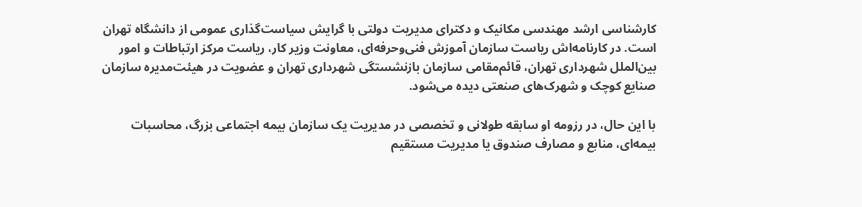کارشناسی ارشد مهندسی مکانیک و دکترای مدیریت دولتی با گرایش سیاست‌گذاری عمومی از دانشگاه تهران است. در کارنامه‌اش ریاست سازمان آموزش فنی‌وحرفه‌ای، معاونت وزیر کار، ریاست مرکز ارتباطات و امور بین‌الملل شهرداری تهران، قائم‌مقامی سازمان بازنشستگی شهرداری تهران و عضویت در هیئت‌مدیره سازمان صنایع کوچک و شهرک‌های صنعتی دیده می‌شود.

با این حال، در رزومه او سابقه طولانی و تخصصی در مدیریت یک سازمان بیمه اجتماعی بزرگ، محاسبات بیمه‌ای، منابع و مصارف صندوق یا مدیریت مستقیم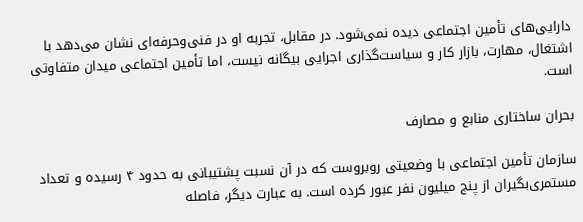دارایی‌های تأمین اجتماعی دیده نمی‌شود. در مقابل، تجربه او در فنی‌وحرفه‌ای نشان می‌دهد با اشتغال، مهارت، بازار کار و سیاست‌گذاری اجرایی بیگانه نیست، اما تأمین اجتماعی میدان متفاوتی است.

بحران ساختاری منابع و مصارف

سازمان تأمین اجتماعی با وضعیتی روبروست که در آن نسبت پشتیبانی به حدود ۴ رسیده و تعداد مستمری‌بگیران از پنج میلیون نفر عبور کرده است. به عبارت دیگر، فاصله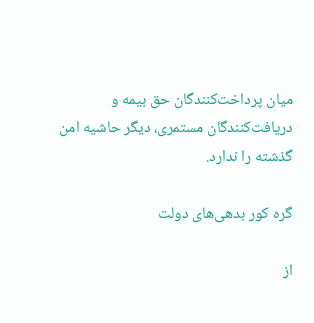میان پرداخت‌کنندگان حق بیمه و دریافت‌کنندگان مستمری، دیگر حاشیه امن گذشته را ندارد.

گره کور بدهی‌های دولت

از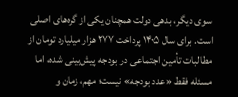سوی دیگر، بدهی دولت همچنان یکی از گره‌های اصلی است. برای سال ۱۴۰۵ پرداخت ۲۷۷ هزار میلیارد تومان از مطالبات تأمین اجتماعی در بودجه پیش‌بینی شده، اما مسئله فقط «عدد بودجه» نیست؛ مهم، زمان و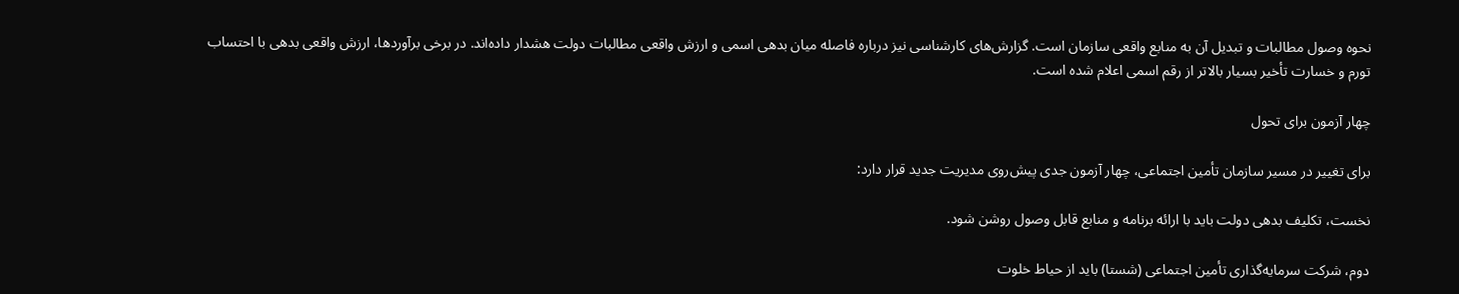نحوه وصول مطالبات و تبدیل آن به منابع واقعی سازمان است. گزارش‌های کارشناسی نیز درباره فاصله میان بدهی اسمی و ارزش واقعی مطالبات دولت هشدار داده‌اند. در برخی برآوردها، ارزش واقعی بدهی با احتساب تورم و خسارت تأخیر بسیار بالاتر از رقم اسمی اعلام شده است.

چهار آزمون برای تحول

برای تغییر در مسیر سازمان تأمین اجتماعی، چهار آزمون جدی پیش‌روی مدیریت جدید قرار دارد:

نخست، تکلیف بدهی دولت باید با ارائه برنامه و منابع قابل وصول روشن شود.

دوم، شرکت سرمایه‌گذاری تأمین اجتماعی (شستا) باید از حیاط خلوت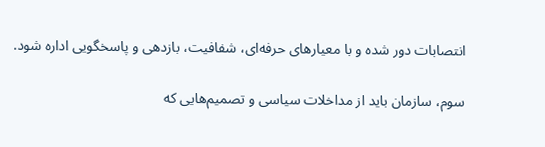انتصابات دور شده و با معیارهای حرفه‌ای، شفافیت، بازدهی و پاسخگویی اداره شود.

سوم، سازمان باید از مداخلات سیاسی و تصمیم‌هایی که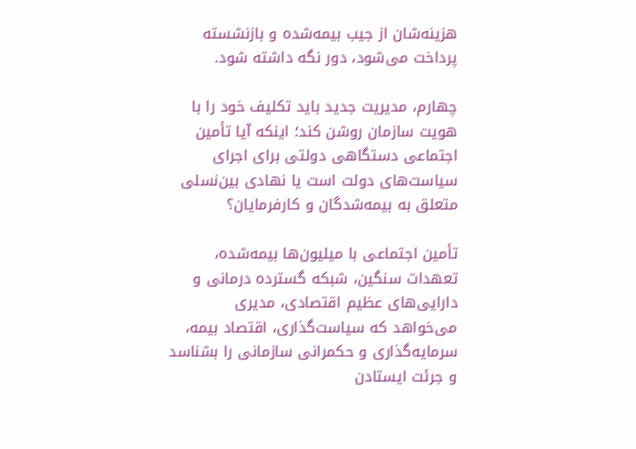هزینه‌شان از جیب بیمه‌شده و بازنشسته پرداخت می‌شود، دور نگه داشته شود.

چهارم، مدیریت جدید باید تکلیف خود را با هویت سازمان روشن کند؛ اینکه آیا تأمین اجتماعی دستگاهی دولتی برای اجرای سیاست‌های دولت است یا نهادی بین‌نسلی متعلق به بیمه‌شدگان و کارفرمایان؟

تأمین اجتماعی با میلیون‌ها بیمه‌شده، تعهدات سنگین، شبکه گسترده درمانی و دارایی‌های عظیم اقتصادی، مدیری می‌خواهد که سیاست‌گذاری، اقتصاد بیمه، سرمایه‌گذاری و حکمرانی سازمانی را بشناسد و جرئت ایستادن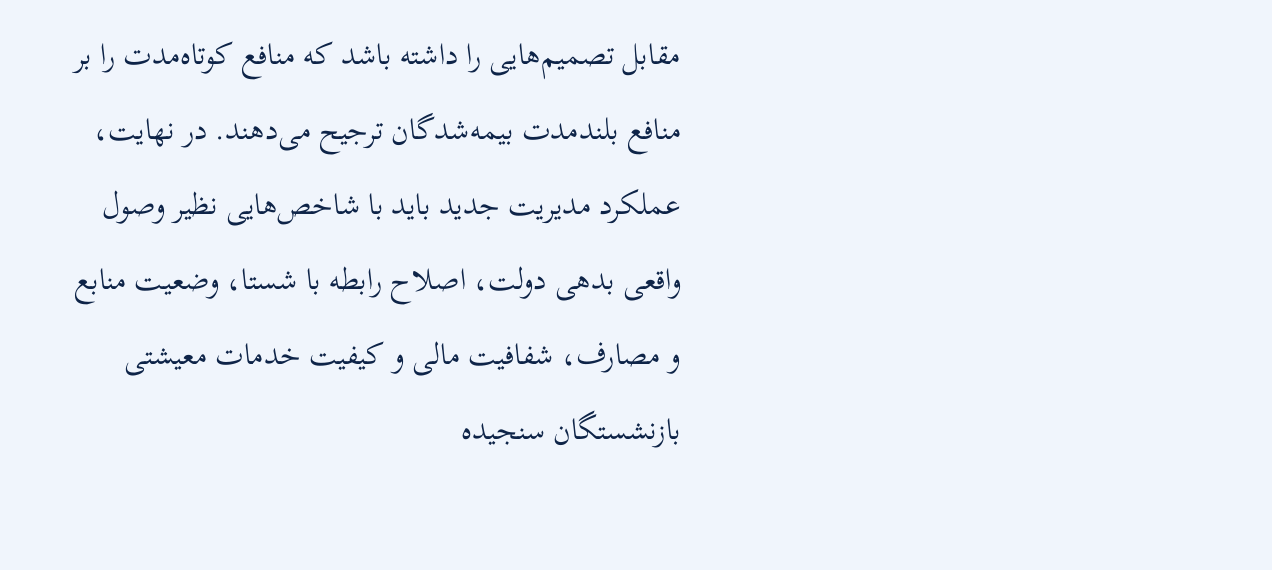مقابل تصمیم‌هایی را داشته باشد که منافع کوتاه‌مدت را بر منافع بلندمدت بیمه‌شدگان ترجیح می‌دهند. در نهایت، عملکرد مدیریت جدید باید با شاخص‌هایی نظیر وصول واقعی بدهی دولت، اصلاح رابطه با شستا، وضعیت منابع و مصارف، شفافیت مالی و کیفیت خدمات معیشتی بازنشستگان سنجیده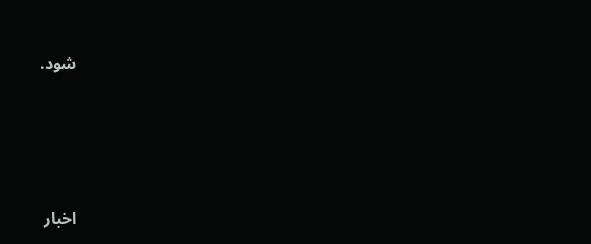شود.






اخبار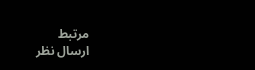مرتبط
ارسال نظر